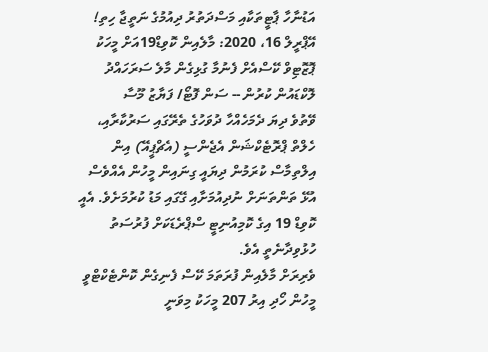އަޑުނާހާ ޕާޓީތަކާއި މަސްދަތުރު ދިއުމުގެ ނަތީޖާ ހިތި!
އޭޕްރީލް 16، 2020: މާލެއިން ކޮވިޑް19އަށް މީހަކު ޕޮޒޮޓިވް ކޭސްއެށް ފެނުމާ ގުޅިގެން މާލެ ސަރަހައްދު ލޮކްޑައުން ކުރުން -- ސަން ފޮޓޯ/ ފަޔާޒު މޫސާ
ވޭތުވެ ދިޔަ ދެމަހެއްހާ ދުވަހުގެ ތެރޭގައި ސަރުކާރާއި، ހެލްތް ޕްރޮޓެކްޝަން އެޖެންސީ (އެޗްޕީއޭ) އިން އިލްތިމާސް ކުރަމުން ދިޔައީ ގިނައިން މީހުން އެއްވެސް އުޅޭ ތަންތަނަށް ނުދިއުމަށާއި ގޭގައި މަޑު ކުރުމަށެވެ. އެއީ ކޮވިޑް 19 އިގެ ކޮމިއުނިޓީ ސްޕްރެޑަކަށް ފުރުސަތު ހުޅުވިދާނެތީ އެވެ.
ވެރިރަށް މާލެއިން ފުރަތަމަ ކޭސް ފެނިގެން ކޮންޓެކްޓްވީ މީހުން ހޯދި އިރު 207 މީހަކު މިވަނީ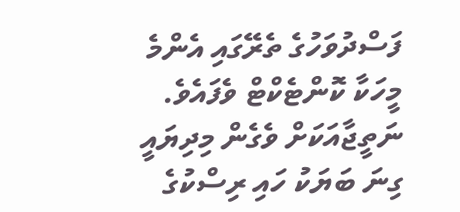ފަސްދުވަހުގެ ތެރޭގައި އެންމެ މީހަކާ ކޮންޓެކްޓް ވެފައެވެ. ނަތީޖާއަކަށް ވެގެން މިދިޔައީ ގިނަ ބަޔަކު ހައި ރިސްކުގެ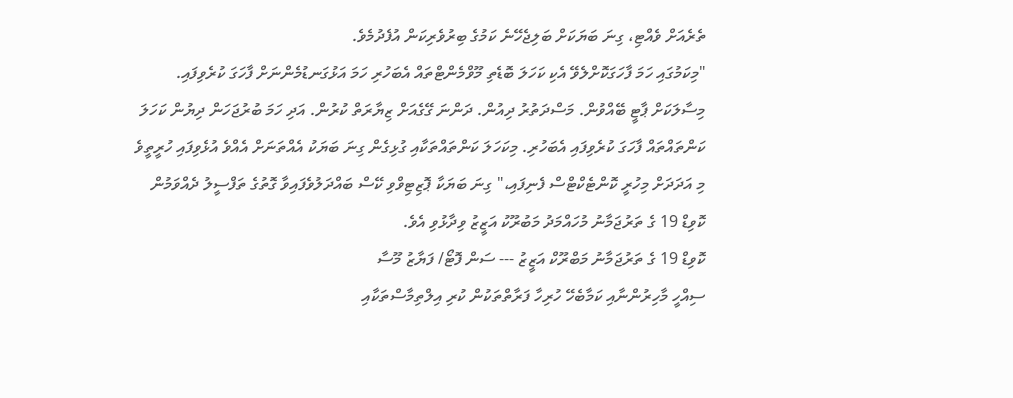ތެރެއަށް ވެއްޓި، ގިނަ ބަޔަކަށް ބަލިޖެހޭނެ ކަމުގެ ބިރުވެރިކަން އުފެދުމެވެ.
"މިކަމުގައި ހަމަ ފާހަގަކޮށްލެވޭ އެކި ކަހަލަ ބޮޑެތި މޫވްމެންޓްތައް އެބަހުރި ހަމަ އަޅުގަނޑުމެންނަށް ފާހަގަ ކުރެވިފައި. މިސާލަކަށް ޕާޓީ ބޭއްވުން. މަސްދަތުރު ދިއުން. ދަންނަ ގޭގެއަށް ޒިޔާރަތް ކުރުން. އަދި ހަމަ ބުރުޖަހަން ދިޔުން ކަހަލަ ކަންތައްތައް ފާހަގަ ކުރެވިފައި އެބަހުރި. މިކަހަލަ ކަންތައްތަކާއި ގުޅިގެން ގިނަ ބަޔަކު އެއްތަނަށް އެއްވެ އުޅެވިފައި ހުރީތީވެ މި އަދަދަށް މިހުރީ ކޮންޓެކްޓްސް ފެނިފައި،" ގިނަ ބަޔަކާ ޕޮޒިޓިވްވި ކޭސް ބައްދަލުވެފައިވާ ގޮތުގެ ތަފްސީލު ދެއްވަމުން ކޮވިޑް 19 ގެ ތަރުޖަމާނު މުހައްމަދު މަބުރޫކު އަޒީޒު ވިދާޅުވި އެވެ.
ކޮވިޑް 19 ގެ ތަރުޖަމާނު މަބްރޫކް އަޒީޒު --- ސަން ފޮޓޯ/ ފަޔާޒު މޫސާ
ސިއްހީ މާހިރުންނާއި ކަމާބެހޭ ހުރިހާ ފަރާތްތަކުން ކުރި އިލްތިމާސްތަކާއި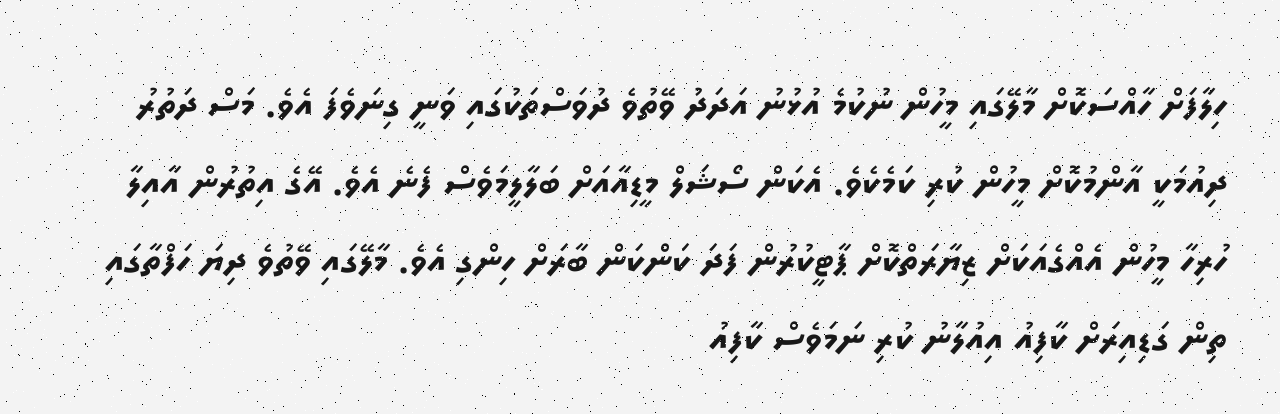ހިލާފަށް ހާއްސަކޮށް މާލޭގައި މީހުން ނުކުމެ އުޅުނު އަދަދު ވޭތުވެ ދުވަސްތަކުގައި ވަނީ ގިނަވެފަ އެވެ. މަސް ދަތުރު ދިއުމަކީ އާންމުކޮށް މީހުން ކުރި ކަމެކެވެ. އެކަން ސޯޝަލް މީޑިއާއަށް ބަލާލީމަވެސް ފެނެ އެވެ. އޭގެ އިތުރުން އާއިލާ ހުރިހާ މީހުން އެއްގެއަކަށް ޒިޔާރަތްކޮށް ޕާޓީކުރުން ފަދަ ކަންކަން ބާރަށް ހިންގި އެވެ. މާލޭގައި ވޭތުވެ ދިޔަ ހަފްތާގައި ތިން ގަޑިއިރަށް ކާފިއު އިއުލާނު ކުރި ނަމަވެސް ކާފިއު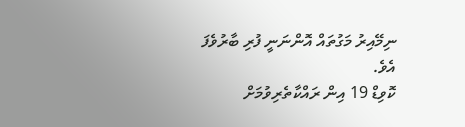ނިމޭއިރު މަގުތައް އޮންނަނީ ފުރި ބާރުވެފަ އެވެ.
ކޮވިޑް 19 އިން ރައްކާތެރިވުމަށް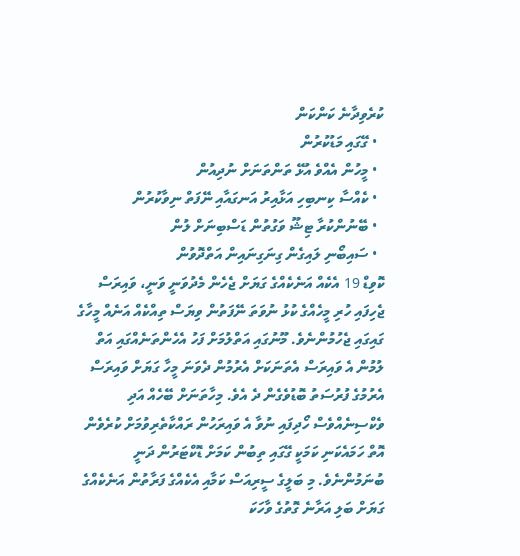ކުރެވިދާނެ ކަންކަން
  • ގޭގައި މަޑުކުރުން
  • މީހުން އެއްވެ އުޅޭ ތަންތަނަށް ނުދިއުން
  • ކެއްސާ ކިނބިހި އަޅާއިރު އަނގައާއި ނޭފަތް ނިވާކުރުން
  • ބޭނުންކުރާ ޓިޝޫ ވަގުތުން ޑަސްބިނަށް ލުން
  • ސައިބޯނި ލައިގެން ގިނަގިނައިން އަތްދޮވުން
ކޮވިޑް 19 އެކެއް އަނެކެއްގެ ގަޔަށް ޖެހެން މެދުވަނީ ވަނީ، ވައިރަސް ޖެހިފައި ހުރި މީހެއްގެ ކުޅު ނުވަތަ ނޭފަތުން ވިޔަސް ތިއްކެއް އަނެއް މީހާގެ ގައިގައި ޖެހުމުންނެވެ. މޫނުގައި އަތްލުމަށް ފަހު އެހެންތަނެއްގައި އަތް ލުމުން އެ ވައިރަސް އެތަނަކަށް އެރުމުން ދެވަނަ މީހާ ގަޔަށް ވައިރަސް އެރުމުގެ ފުރުސަތު ބޮޑުވެގެން ދެ އެވެ. މިހާތަނަށް ބޭހެއް އަދި ވެކްސިނެއްވެސް ހޯދިފައި ނުވާ އެ ވައިރަހުން ރައްކާތެރިވުމަށް ކުރެވެން އޮތް ހަމައެކަނި ކަމަކީ ގޭގައި ތިބުން ކަމަށް ޑޮކްޓަރުން ދަނީ ބުނަމުންނެވެ. މި ބަލީގެ ސީރިއަސް ކަމާއި އެކެއްގެ ފަރާތުން އަނެކެއްގެ ގަޔަށް ބަލި އަރާނެ ގޮތުގެ ވާހަކަ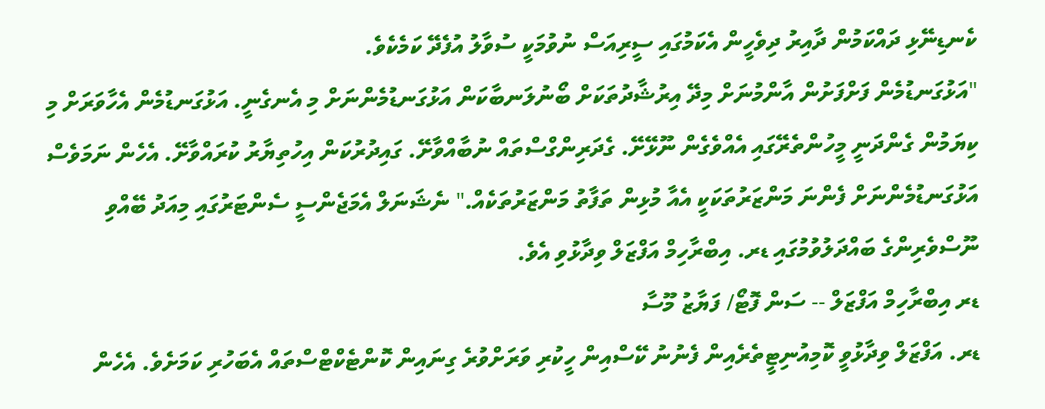ކެނޑިނޭޅި ދައްކަމުން ދާއިރު ދިވެހީން އެކަމުގައި ސީރިއަސް ނުވުމަކީ ސުވާލު އުފެދޭ ކަމެކެވެ.
"އަޅުގަނޑުމެން ފަށްފަށުން އާންމުނަށް މިދޭ އިރުޝާދުތަކަށް ބޯނުލަނބާކަން އަޅުގަނޑުމެންނަށް މި އެނގެނީ. އަޅުގަނޑުމެން އެހާވަރަށް މި ކިޔަމުން ގެންދަނީ މީހުންތެރޭގައި އެއްވެގެން ނޫޅޭށޭ. ގެދަރިންގްސްތައް ނުބާއްވާށޭ. ގައިދުރުކަން އިހުތިޔާރު ކުރައްވާށޭ. އެހެން ނަމަވެސް އަޅުގަނޑުމެންނަށް ފެންނަ މަންޒަރުތަކަކީ އެއާ މުޅިން ތަފާތު މަންޒަރުތަކެއް." ނެޝަނަލް އެމަޖެންސީ ސެންޓަރުގައި މިއަދު ބޭއްވި ނޫސްވެރިންގެ ބައްދަލުވުމުގައި ޑރ. އިބްރާހިމް އަފްޒަލް ވިދާޅުވި އެވެ.
ޑރ އިބްރާހިމް އަފްޒަލް -- ސަން ފޮޓޯ/ ފަޔާޒު މޫސާ
ޑރ. އަފްޒަލް ވިދާޅުވީ ކޮމިއުނިޓީތެރެއިން ފެނުނު ކޭސްއިން ހީކުރި ވަރަށްވުރެ ގިނައިން ކޮންޓެކްޓްސްތައް އެބަހުރި ކަމަށެވެ. އެހެން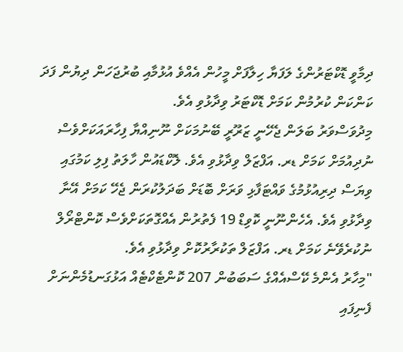ދިމާވީ ޑޮކްޓަރުންގެ ލަފަޔާ ހިލާފަށް މީހުން އެއްވެ އުޅުމާއި ބުރުޖަހަން ދިޔުން ފަދަ ކަންކަން ކުރުމުން ކަމަށް ޑޮކްޓަރު ވިދާޅުވި އެވެ.
މިދުވަސްވަރު ބަލަން ޖެހޭނީ ޒަރޫރީ ބޭނުމަކަށް ނޫނިއްޔާ ފިހާރައަކަށްވެސް ނުދިއުމަށް ކަމަށް ޑރ. އަފްޒަލް ވިދާޅުވި އެވެ. ލޮކްޑައުން ހާލަތު ފިލި ކަމުގައި ވިޔަސް ދިރިއުޅުމުގެ ވައްޓަފާޅި ވަރަށް ބޮޑަށް ބަދަލުކުރަން ޖެހޭ ކަމަށް އޭނާ ވިދާޅުވި އެވެ. އެހެންނޫނީ ކޮވިޑް 19 ފެތުރުން އެއްގޮތަކަށްވެސް ކޮންޓްރޯލް ނުކުރެވޭނެ ކަމަށް ޑރ. އަފްޒަލް ތަކުރާރުކޮށް ވިދާޅުވި އެވެ.
"މިހާރު އެންމެ ކޭސްއެއްގެ ސަބަބުން 207 ކޮންޓެކްޓެއް އަޅުގަނޑުމެންނަށް ފެނިފައި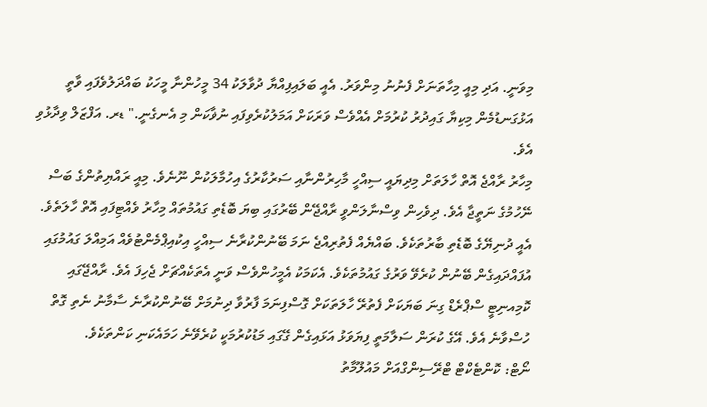މިވަނީ. އަދި މިއީ މިހާތަނަށް ފެނުނު މިންވަރު. އެއީ ބަލައިފިއްޔާ ދުވާލަކު 34 މީހުންނާ މީހަކު ބައްދަލުވެފައި ވާތީ އަޅުގަނޑުމެން މިކިޔާ ގައިދުރު ކުރުމަށް އެއްވެސް ވަރަކަށް އަމަލުކުރެވިފައި ނުޥާކަން މި އެނގެނީ." ޑރ. އަފްޒަލް ވިދާޅުވި އެވެ.
މިހާރު ރާއްޖެ އޮތް ހާލަތަށް މިދިޔައީ ސިއްހީ މާހިރުންނާއި ސަރުކާރުގެ އިހުމާލަކުން ނޫނެވެ. މިއީ ރައްޔިތުންގެ ބަސް ނޭހުމުގެ ނަތީޖާ އެވެ. ދިވެހިން ވިސްނާލަންވީ ރާއްޖޭން ބޭރުގައި ބިޔަ ބޮޑެތި ގައުމުތައް މިހާރު ވެއްޓިފައި އޮތް ހާލަތެވެ. އެއީ ދުނިޔޭގެ ބޮޑެތި ބާރުތަކެވެ. ބައްޔެއް ފެތުރިއްޖެ ނަމަ ބޭނުންކުރާނެ ސިއްހީ އިކުއިޕްމެންޓުވެއް އަމިއްލަ ގައުމުގައި އުފައްދައިގެން ބޭނުން ކުރެވޭ ވަރުގެ ގައުމުތަކެވެ. އެކަމަކު އެމީހުންވެސް ވަނީ އެތަކެއްޗަށް ޖެހިފަ އެވެ. ރާއްޖޭގައި ކޮމިއނިޓީ ސްޕްރެޑް ގިނަ ބަޔަކަށް ފެތުރޭ ހާލަތަކަށް ގޮސްފިނަމަ ފާރުވާ ދިނުމަށް ބޭނުންކުރާނެ ސާމާނު ނެތި ގޮތް ހުސްވާނެ އެވެ. އޭގެ ކުރަން ސަލާމަތީ ފިޔަވަޅު އަޅައިގެން ގޭގައި މަޑުކުރުމަކީ ކުރެވޭނެ ހަމައެކަނި ކަންތަކެވެ.
ނޯޓް: ކޮންޓެކްޓް ޓްރޭސިންގްއަށް މައުލޫމާތު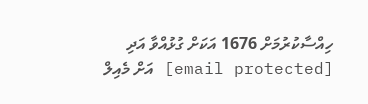ހިއްސާކުރުމަށް 1676 އަކަށް ގުޅުއްވާ އަދި [email protected] އަށް މެއިލް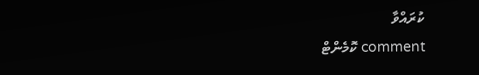ކުރައްވާ
comment ކޮމެންޓް